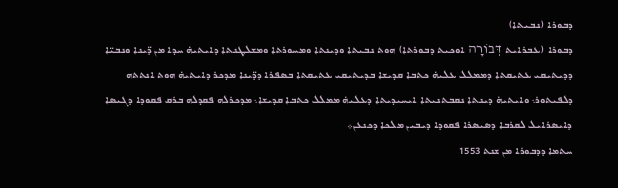ܕܒܘܪܐ (ܢܒܝܬܐ)
ܕܒܘܪܐ (ܥܒܪܐܝܬ דְּבוֹרָה ܐܘܟܝܬ ܕܒܘܪܬܐ) ܗܘܬ ܢܒܝܬܐ ܘܕܝܢܬܐ ܘܡܚܘܪܬܐ ܘܡܫܠܛܢܬܐ ܕܐܝܬܝܗ̇ ܚܕܐ ܡܢ ܕ̈ܝܢܐ ܘܢܒܝ̈ܐ ܕܕܝܬܝܩܝ ܥܬܝܩܬܐ ܕܡܡܠܠ ܥܠܝܗ̇ ܟܬܒܐ ܩܕܝܫܐ ܒܕܝܬܝܩܝ ܥܬܝܩܬܐ ܒܣܦܪܐ ܕܕ̈ܝܢܐ ܡܕܟܪ ܕܐܝܬܝܗ̇ ܗܘܬ ܐܢܬܬܗ ܕܠܦܝܬܘܪ܆ ܘܐܝܬܝܗ̇ ܕܝܢܬܐ ܢܩܒܬܢܝܬܐ ܐܝܚܝܕܝܬܐ ܕܥܠܝܗ̇ ܡܡܠܠ ܟܬܒܐ ܩܕܝܫܐ܆ ܡܕܟܪܠܗ ܦܩܕܠܗ ܒܪܩ ܦܩܘܕܐ ܕܓܝܣܐ ܕܐܝܣܪܐܝܠ ܠܩܪܒܐ ܕܣܝܣܪܐ ܦܩܘܕܐ ܕܝܒܝܢ ܡܠܟܐ ܕܟܢܥܢ܀
ܚܬܡܐ ܕܕܒܘܪܐ ܡܢ ܫܢܬ 1553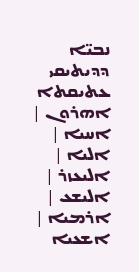ܢܒܝ̈ܐ ܕܕܝܬܝܩܝ ܥܬܝܩܬܐ
ܐܗܪܘܢ | ܐܚܝܐ | ܐܠܝܐ | ܐܠܝܥܙܪ | ܐܠܝܫܥ | ܐܪܡܝܐ | ܐܫܥܝܐ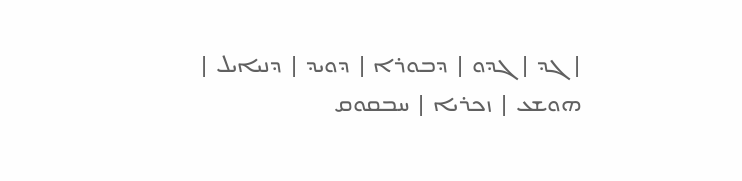| ܓܕ | ܓܕܘ | ܕܒܘܪܐ | ܕܘܝܕ | ܕܢܝܐܝܠ | ܗܘܫܥ | ܙܟܪܝܐ | ܚܒܩܘܩ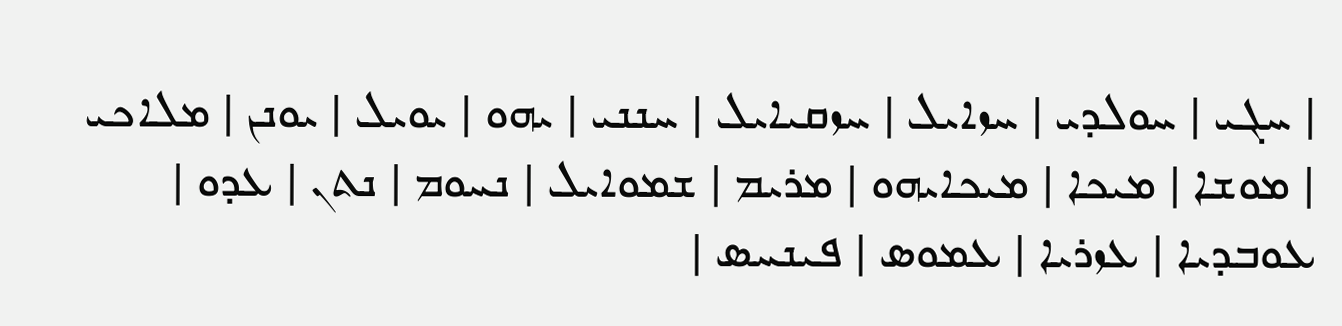| ܚܓܝ | ܚܘܠܕܝ | ܚܙܐܝܠ | ܚܙܩܝܐܝܠ | ܚܢܢܝ | ܝܗܘ | ܝܘܝܠ | ܝܘܢܢ | ܡܠܐܟܝ | ܡܘܫܐ | ܡܝܟܐ | ܡܝܟܐܝܗܘ | ܡܪܝܡ | ܫܡܘܐܝܠ | ܢܚܘܡ | ܢܬܢ | ܥܕܘ | ܥܘܒܕܝܐ | ܥܙܪܝܐ | ܥܡܘܣ | ܦܝܢܚܣ |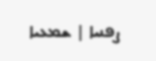ܨܦܢܝܐ | ܫܡܥܝܐ